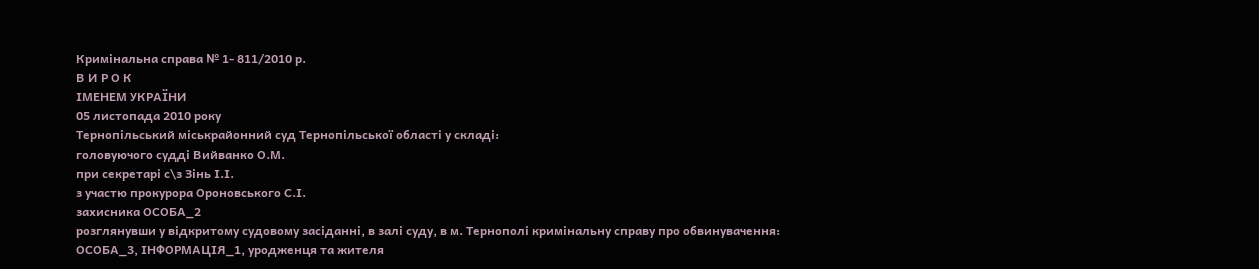Кримінальна справа № 1- 811/2010 р.
В И Р О К
ІМЕНЕМ УКРАЇНИ
05 листопада 2010 року
Тернопільський міськрайонний суд Тернопільської області у складі:
головуючого судді Вийванко О.М.
при секретарі с\з Зінь І.І.
з участю прокурора Ороновського С.І.
захисника ОСОБА_2
розглянувши у відкритому судовому засіданні, в залі суду, в м. Тернополі кримінальну справу про обвинувачення:
ОСОБА_3, ІНФОРМАЦІЯ_1, уродженця та жителя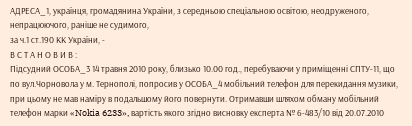АДРЕСА_1, українця, громадянина України, з середньою спеціальною освітою, неодруженого, непрацюючого, раніше не судимого,
за ч.1 ст.190 КК України, -
В С Т А Н О В И В :
Підсудний ОСОБА_3 14 травня 2010 року, близько 10.00 год., перебуваючи у приміщенні СПТУ-11, що по вул.Чорновола у м. Тернополі, попросив у ОСОБА_4 мобільний телефон для перекидання музики, при цьому не мав наміру в подальшому його повернути. Отримавши шляхом обману мобільний телефон марки «Nokia 6233», вартість якого згідно висновку експерта № 6-483/10 від 20.07.2010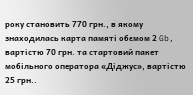року становить 770 грн., в якому знаходилась карта памяті обємом 2 Gb, вартістю 70 грн. та стартовий пакет мобільного оператора «Діджус», вартістю 25 грн..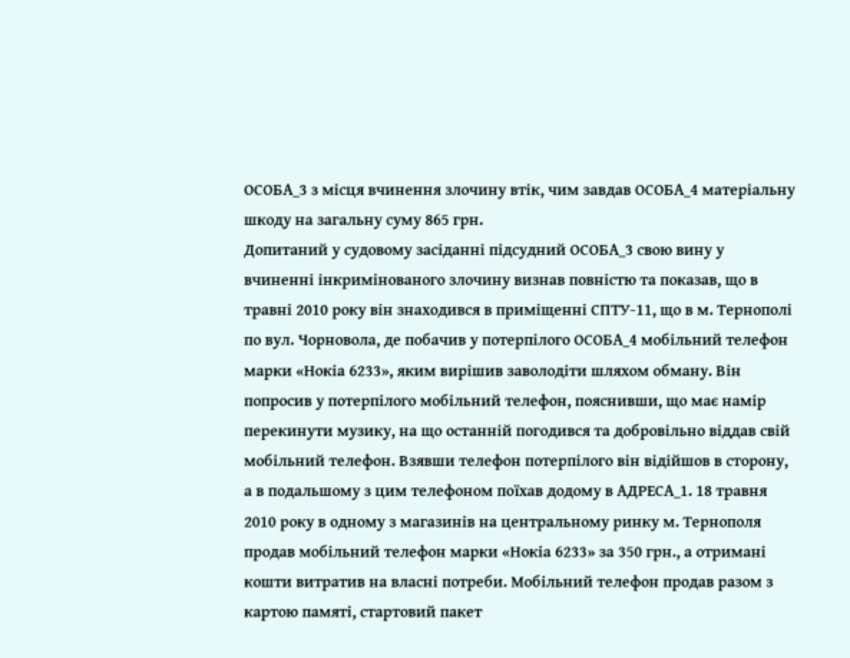ОСОБА_3 з місця вчинення злочину втік, чим завдав ОСОБА_4 матеріальну шкоду на загальну суму 865 грн.
Допитаний у судовому засіданні підсудний ОСОБА_3 свою вину у вчиненні інкримінованого злочину визнав повністю та показав, що в травні 2010 року він знаходився в приміщенні СПТУ-11, що в м. Тернополі по вул. Чорновола, де побачив у потерпілого ОСОБА_4 мобільний телефон марки «Нокіа 6233», яким вирішив заволодіти шляхом обману. Він попросив у потерпілого мобільний телефон, пояснивши, що має намір перекинути музику, на що останній погодився та добровільно віддав свій мобільний телефон. Взявши телефон потерпілого він відійшов в сторону, а в подальшому з цим телефоном поїхав додому в АДРЕСА_1. 18 травня 2010 року в одному з магазинів на центральному ринку м. Тернополя продав мобільний телефон марки «Нокіа 6233» за 350 грн., а отримані кошти витратив на власні потреби. Мобільний телефон продав разом з картою памяті, стартовий пакет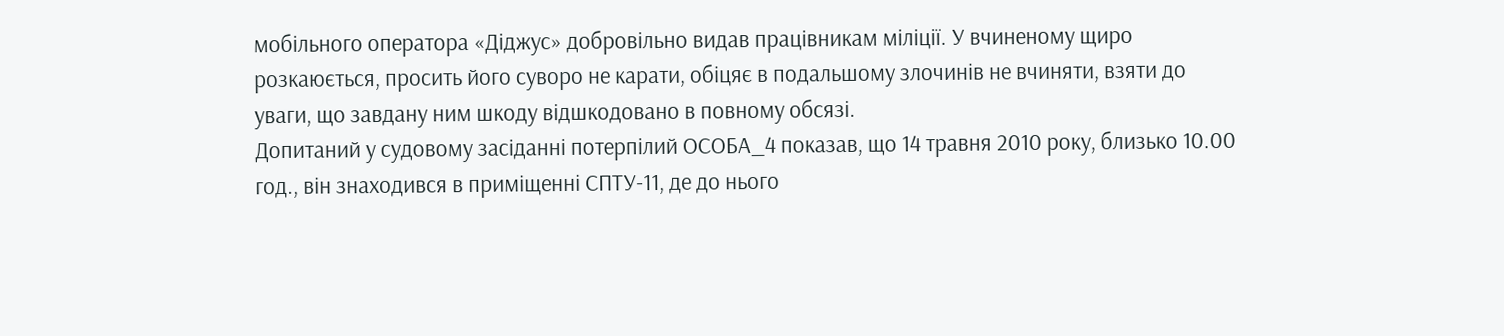мобільного оператора «Діджус» добровільно видав працівникам міліції. У вчиненому щиро розкаюється, просить його суворо не карати, обіцяє в подальшому злочинів не вчиняти, взяти до уваги, що завдану ним шкоду відшкодовано в повному обсязі.
Допитаний у судовому засіданні потерпілий ОСОБА_4 показав, що 14 травня 2010 року, близько 10.00 год., він знаходився в приміщенні СПТУ-11, де до нього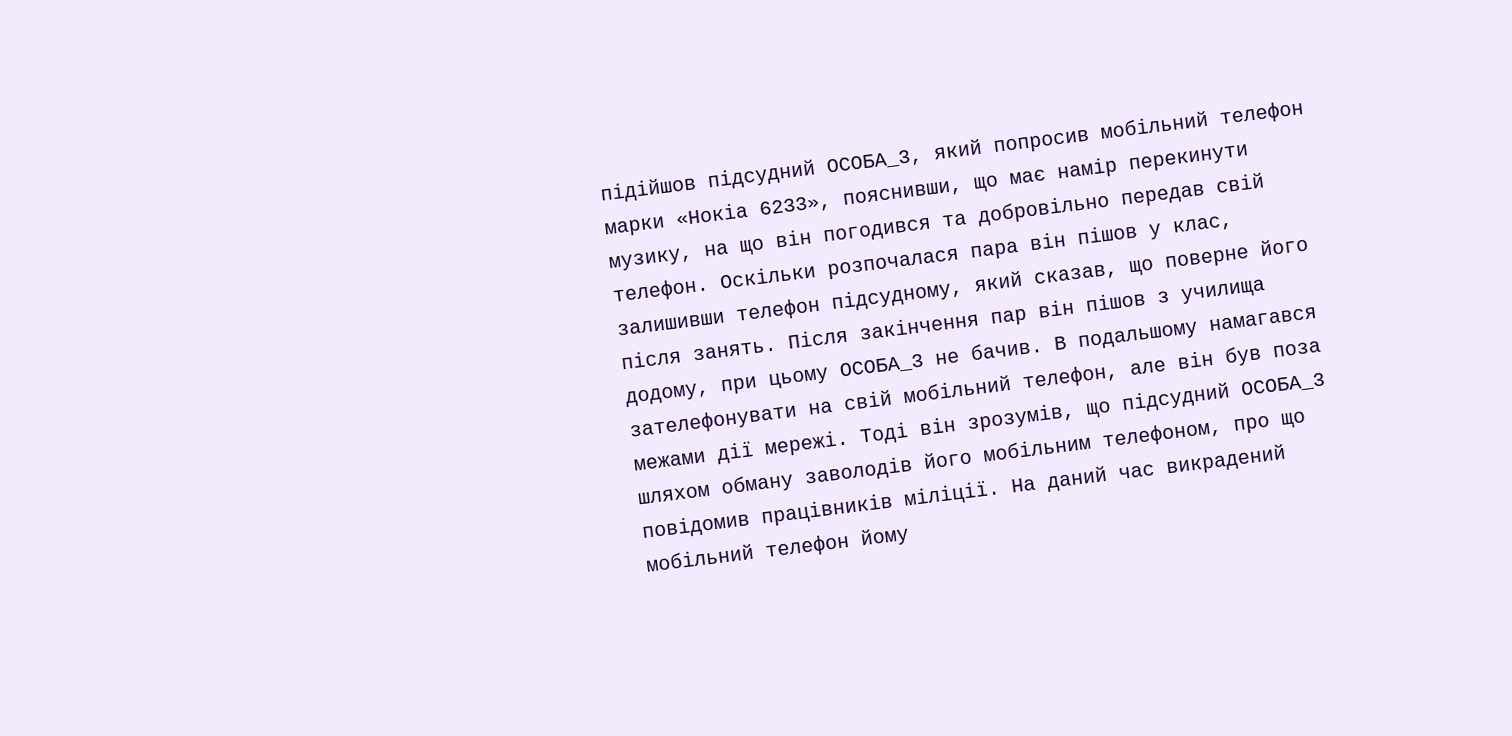підійшов підсудний ОСОБА_3, який попросив мобільний телефон марки «Нокіа 6233», пояснивши, що має намір перекинути музику, на що він погодився та добровільно передав свій телефон. Оскільки розпочалася пара він пішов у клас, залишивши телефон підсудному, який сказав, що поверне його після занять. Після закінчення пар він пішов з училища додому, при цьому ОСОБА_3 не бачив. В подальшому намагався зателефонувати на свій мобільний телефон, але він був поза межами дії мережі. Тоді він зрозумів, що підсудний ОСОБА_3 шляхом обману заволодів його мобільним телефоном, про що повідомив працівників міліції. На даний час викрадений мобільний телефон йому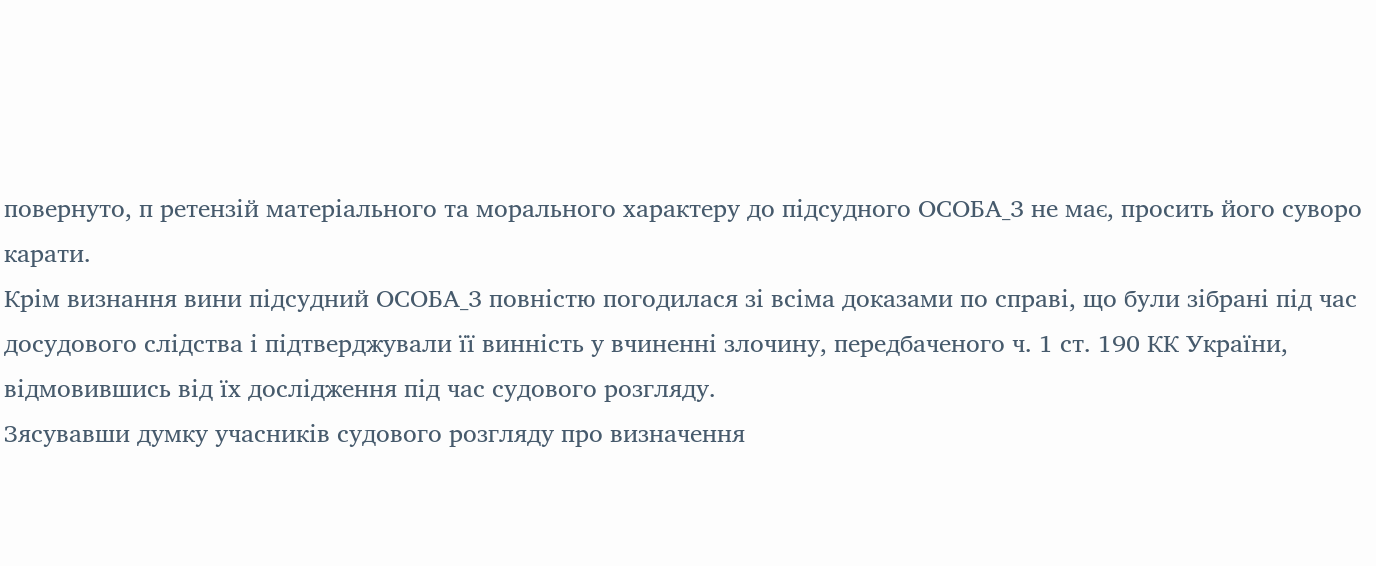повернуто, п ретензій матеріального та морального характеру до підсудного ОСОБА_3 не має, просить його суворо карати.
Крім визнання вини підсудний ОСОБА_3 повністю погодилася зі всіма доказами по справі, що були зібрані під час досудового слідства і підтверджували її винність у вчиненні злочину, передбаченого ч. 1 ст. 190 КК України, відмовившись від їх дослідження під час судового розгляду.
Зясувавши думку учасників судового розгляду про визначення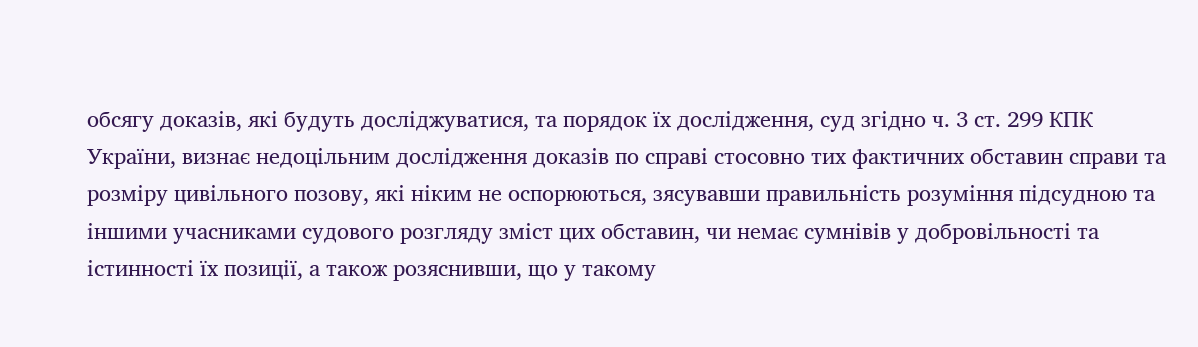обсягу доказів, які будуть досліджуватися, та порядок їх дослідження, суд згідно ч. 3 ст. 299 КПК України, визнає недоцільним дослідження доказів по справі стосовно тих фактичних обставин справи та розміру цивільного позову, які ніким не оспорюються, зясувавши правильність розуміння підсудною та іншими учасниками судового розгляду зміст цих обставин, чи немає сумнівів у добровільності та істинності їх позиції, а також розяснивши, що у такому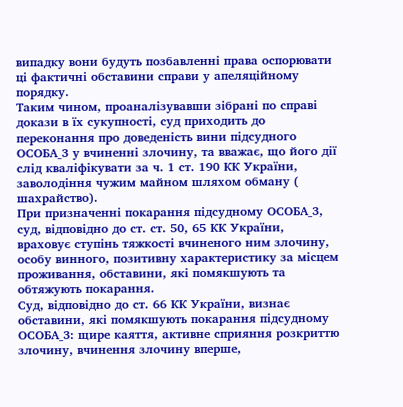випадку вони будуть позбавленні права оспорювати ці фактичні обставини справи у апеляційному порядку.
Таким чином, проаналізувавши зібрані по справі докази в їх сукупності, суд приходить до переконання про доведеність вини підсудного ОСОБА_3 у вчиненні злочину, та вважає, що його дії слід кваліфікувати за ч. 1 ст. 190 КК України, заволодіння чужим майном шляхом обману ( шахрайство).
При призначенні покарання підсудному ОСОБА_3, суд, відповідно до ст. ст. 50, 65 КК України, враховує ступінь тяжкості вчиненого ним злочину, особу винного, позитивну характеристику за місцем проживання, обставини, які помякшують та обтяжують покарання.
Суд, відповідно до ст. 66 КК України, визнає обставини, які помякшують покарання підсудному ОСОБА_3: щире каяття, активне сприяння розкриттю злочину, вчинення злочину вперше,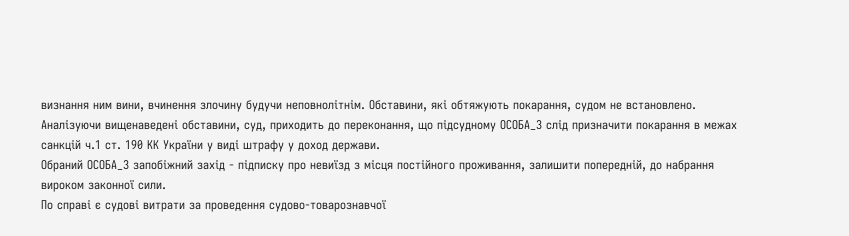визнання ним вини, вчинення злочину будучи неповнолітнім. Обставини, які обтяжують покарання, судом не встановлено.
Аналізуючи вищенаведені обставини, суд, приходить до переконання, що підсудному ОСОБА_3 слід призначити покарання в межах санкцій ч.1 ст. 190 КК України у виді штрафу у доход держави.
Обраний ОСОБА_3 запобіжний захід - підписку про невиїзд з місця постійного проживання, залишити попередній, до набрання вироком законної сили.
По справі є судові витрати за проведення судово-товарознавчої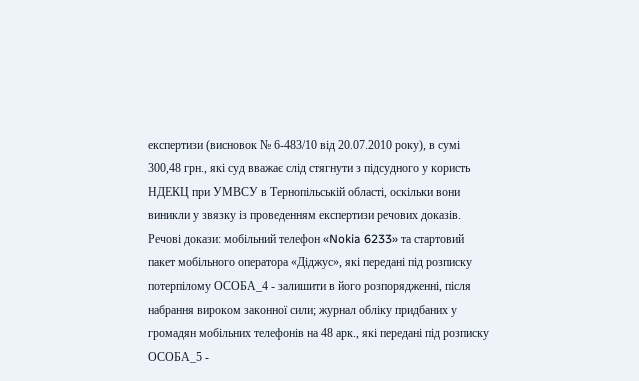експертизи (висновок № 6-483/10 від 20.07.2010 року), в сумі 300,48 грн., які суд вважає слід стягнути з підсудного у користь НДЕКЦ при УМВСУ в Тернопільській області, оскільки вони виникли у звязку із проведенням експертизи речових доказів.
Речові докази: мобільний телефон «Nokia 6233» та стартовий пакет мобільного оператора «Діджус», які передані під розписку потерпілому ОСОБА_4 - залишити в його розпорядженні, після набрання вироком законної сили; журнал обліку придбаних у громадян мобільних телефонів на 48 арк., які передані під розписку ОСОБА_5 -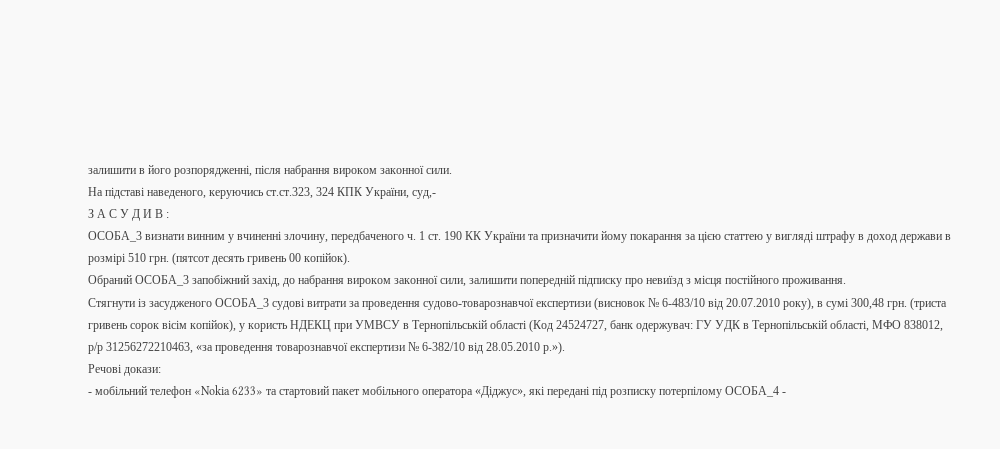залишити в його розпорядженні, після набрання вироком законної сили.
На підставі наведеного, керуючись ст.ст.323, 324 КПК України, суд,-
З А С У Д И В :
ОСОБА_3 визнати винним у вчиненні злочину, передбаченого ч. 1 ст. 190 КК України та призначити йому покарання за цією статтею у вигляді штрафу в доход держави в розмірі 510 грн. (пятсот десять гривень 00 копійок).
Обраний ОСОБА_3 запобіжний захід, до набрання вироком законної сили, залишити попередній підписку про невиїзд з місця постійного проживання.
Стягнути із засудженого ОСОБА_3 судові витрати за проведення судово-товарознавчої експертизи (висновок № 6-483/10 від 20.07.2010 року), в сумі 300,48 грн. (триста гривень сорок вісім копійок), у користь НДЕКЦ при УМВСУ в Тернопільській області (Код 24524727, банк одержувач: ГУ УДК в Тернопільській області, МФО 838012, р/р 31256272210463, «за проведення товарознавчої експертизи № 6-382/10 від 28.05.2010 р.»).
Речові докази:
- мобільний телефон «Nokia 6233» та стартовий пакет мобільного оператора «Діджус», які передані під розписку потерпілому ОСОБА_4 -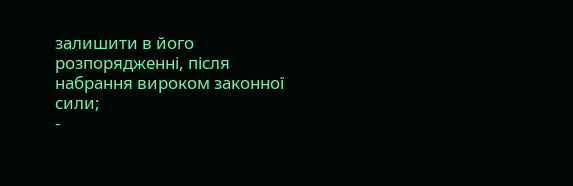залишити в його розпорядженні, після набрання вироком законної сили;
-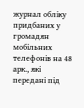журнал обліку придбаних у громадян мобільних телефонів на 48 арк., які передані під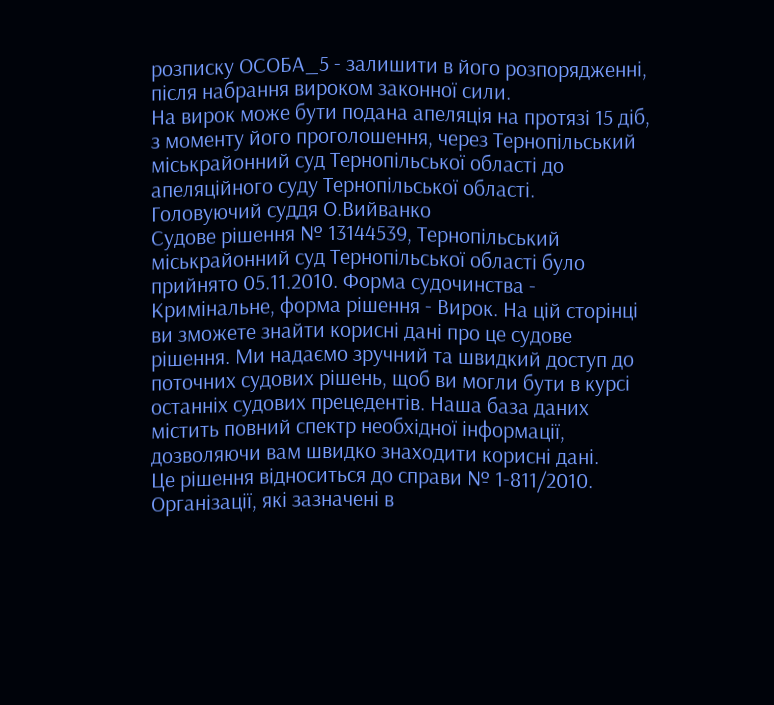розписку ОСОБА_5 - залишити в його розпорядженні, після набрання вироком законної сили.
На вирок може бути подана апеляція на протязі 15 діб, з моменту його проголошення, через Тернопільський міськрайонний суд Тернопільської області до апеляційного суду Тернопільської області.
Головуючий суддя О.Вийванко
Судове рішення № 13144539, Тернопільський міськрайонний суд Тернопільської області було прийнято 05.11.2010. Форма судочинства - Кримінальне, форма рішення - Вирок. На цій сторінці ви зможете знайти корисні дані про це судове рішення. Ми надаємо зручний та швидкий доступ до поточних судових рішень, щоб ви могли бути в курсі останніх судових прецедентів. Наша база даних містить повний спектр необхідної інформації, дозволяючи вам швидко знаходити корисні дані.
Це рішення відноситься до справи № 1-811/2010. Організації, які зазначені в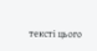тексті цього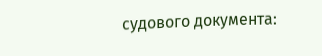судового документа: